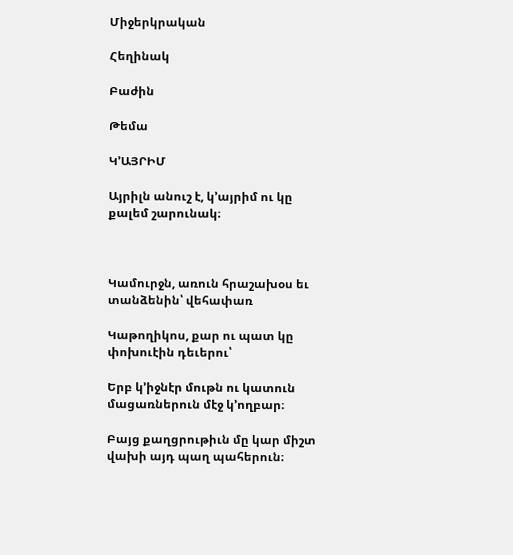Միջերկրական

Հեղինակ

Բաժին

Թեմա

Կ’ԱՅՐԻՄ

Այրիլն անուշ է, կ’այրիմ ու կը քալեմ շարունակ։



Կամուրջն, առուն հրաշախօս եւ տանձենին՝ վեհափառ

Կաթողիկոս, քար ու պատ կը փոխուէին դեւերու՝

Երբ կ’իջնէր մութն ու կատուն մացառներուն մէջ կ’ողբար։

Բայց քաղցրութիւն մը կար միշտ վախի այդ պաղ պահերուն։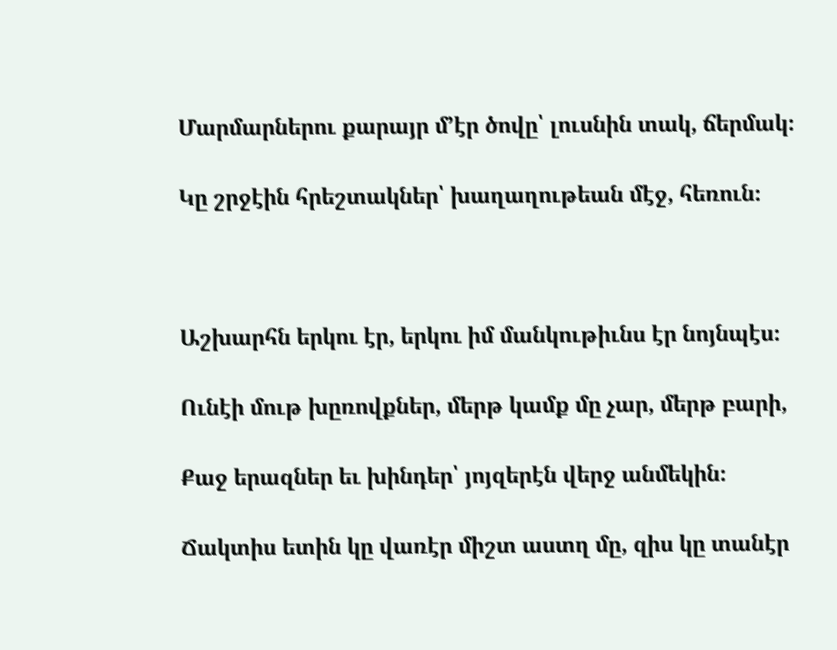Մարմարներու քարայր մ’էր ծովը՝ լուսնին տակ, ճերմակ։

Կը շրջէին հրեշտակներ՝ խաղաղութեան մէջ, հեռուն։



Աշխարհն երկու էր, երկու իմ մանկութիւնս էր նոյնպէս։

Ունէի մութ խըռովքներ, մերթ կամք մը չար, մերթ բարի,

Քաջ երազներ եւ խինդեր՝ յոյզերէն վերջ անմեկին։

Ճակտիս ետին կը վառէր միշտ աստղ մը, զիս կը տանէր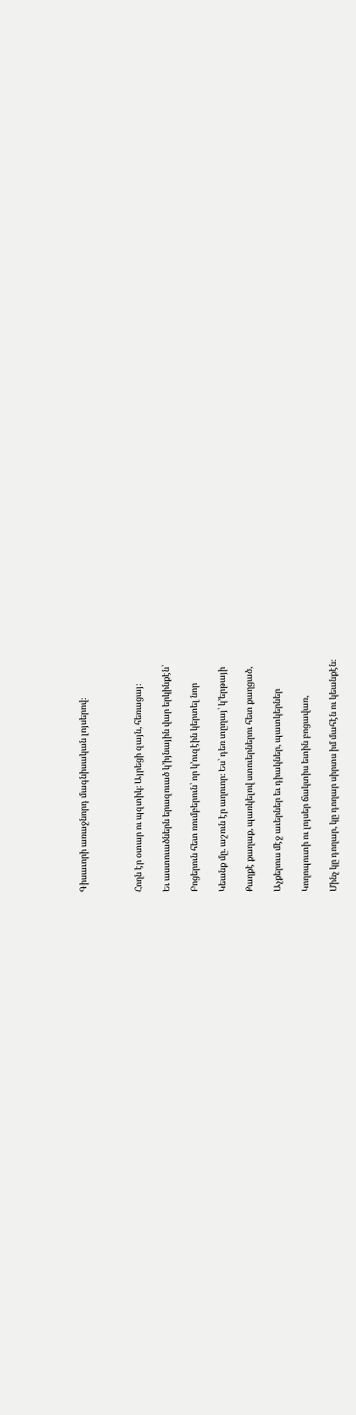Գիսաւորի առաջնորդ մագնիսական լոյսերով։



Հողն էր օտար ու պզտիկ։ Այրեցի զայն, հեռացայ։

Եւ աստուածներն երազուած կ’իյնային վար երկինքէն՝

Բոցերուն հետ ռումբերուն՝ որ կ’ուզէին կերտել նոր

Կեանք մը. աշուն էր աղուոր։ Ես՝ դեռ տըղայ՝ կ’երթայի

Քաղքէ քաղաք, պառկելով ստուերներու հետ քաղցած,

Աչքերուս մէջ աւերներ եւ դիակներ, պատկերներ

Կողոպուտի ու լոյսեր ճակտիս ետին բոցավառ,

Մինչ կը դողար, կը դողար սիրտս իմ մահէն ու կեանքէն։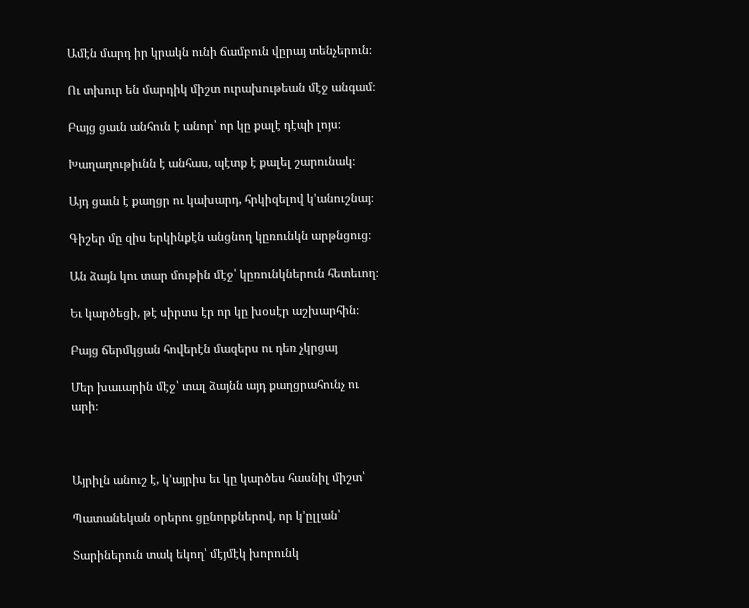Ամէն մարդ իր կրակն ունի ճամբուն վըրայ տենչերուն։

Ու տխուր են մարդիկ միշտ ուրախութեան մէջ անգամ։

Բայց ցաւն անհուն է անոր՝ որ կը քալէ դէպի լոյս։

Խաղաղութիւնն է անհաս, պէտք է քալել շարունակ։

Այդ ցաւն է քաղցր ու կախարդ, հրկիզելով կ’անուշնայ։

Գիշեր մը զիս երկինքէն անցնող կըռունկն արթնցուց։

Ան ձայն կու տար մութին մէջ՝ կըռունկներուն հետեւող։

Եւ կարծեցի, թէ սիրտս էր որ կը խօսէր աշխարհին։

Բայց ճերմկցան հովերէն մազերս ու դեռ չկրցայ

Մեր խաւարին մէջ՝ տալ ձայնն այդ քաղցրահունչ ու արի։



Այրիլն անուշ է, կ’այրիս եւ կը կարծես հասնիլ միշտ՝

Պատանեկան օրերու ցընորքներով, որ կ’ըլլան՝

Տարիներուն տակ եկող՝ մէյմէկ խորունկ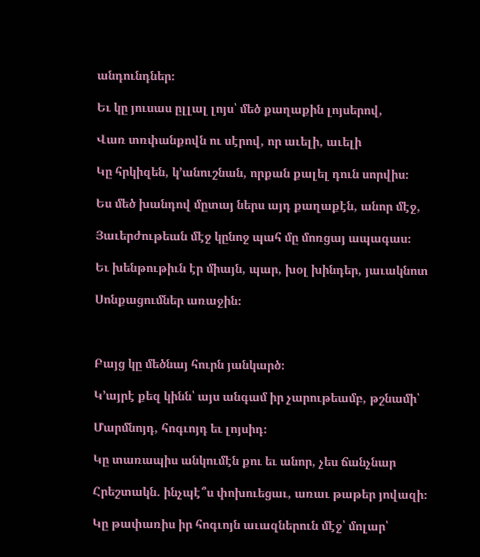անդունդներ։

Եւ կը յուսաս ըլլալ լոյս՝ մեծ քաղաքին լոյսերով,

Վառ տռփանքովն ու սէրով, որ աւելի, աւելի

Կը հրկիզեն, կ’անուշնան, որքան քալել դուն սորվիս։

Ես մեծ խանդով մըտայ ներս այդ քաղաքէն, անոր մէջ,

Յաւերժութեան մէջ կընոջ պահ մը մոռցայ ապագաս։

Եւ խենթութիւն էր միայն, պար, խօլ խինդեր, յաւակնոտ

Սոնքացումներ առաջին։



Բայց կը մեծնայ հուրն յանկարծ։

Կ’այրէ քեզ կինն՝ այս անգամ իր չարութեամբ, թշնամի՝

Մարմնոյդ, հոգւոյդ եւ լոյսիդ։

Կը տառապիս անկումէն քու եւ անոր, չես ճանչնար

Հրեշտակն. ինչպէ՞ս փոխուեցաւ, առաւ թաթեր յովազի։

Կը թափառիս իր հոգւոյն աւազներուն մէջ՝ մոլար՝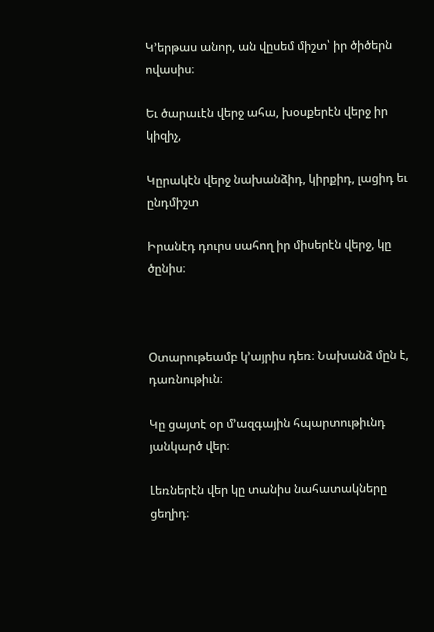Կ’երթաս անոր, ան վըսեմ միշտ՝ իր ծիծերն ովասիս։

Եւ ծարաւէն վերջ ահա, խօսքերէն վերջ իր կիզիչ,

Կըրակէն վերջ նախանձիդ, կիրքիդ, լացիդ եւ ընդմիշտ

Իրանէդ դուրս սահող իր միսերէն վերջ, կը ծընիս։



Օտարութեամբ կ’այրիս դեռ։ Նախանձ մըն է, դառնութիւն։

Կը ցայտէ օր մ’ազգային հպարտութիւնդ յանկարծ վեր։

Լեռներէն վեր կը տանիս նահատակները ցեղիդ։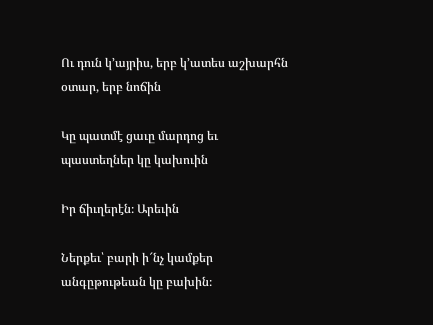Ու դուն կ’այրիս, երբ կ’ատես աշխարհն օտար, երբ նոճին

Կը պատմէ ցաւը մարդոց եւ պաստեղներ կը կախուին

Իր ճիւղերէն։ Արեւին

Ներքեւ՝ բարի ի՜նչ կամքեր անգըթութեան կը բախին։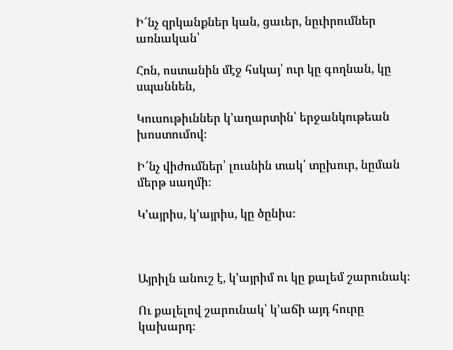Ի՜նչ զրկանքներ կան, ցաւեր, նըւիրումներ առնական՝

Հոն, ոստանին մէջ հսկայ՝ ուր կը գողնան, կը սպաննեն,

Կուսութիւններ կ’աղարտին՝ երջանկութեան խոստումով։

Ի՜նչ վիժումներ՝ լուսնին տակ՝ տըխուր, նըման մերթ սաղմի։

Կ’այրիս, կ’այրիս, կը ծընիս։



Այրիլն անուշ է, կ’այրիմ ու կը քալեմ շարունակ։

Ու քալելով շարունակ՝ կ’աճի այդ հուրը կախարդ։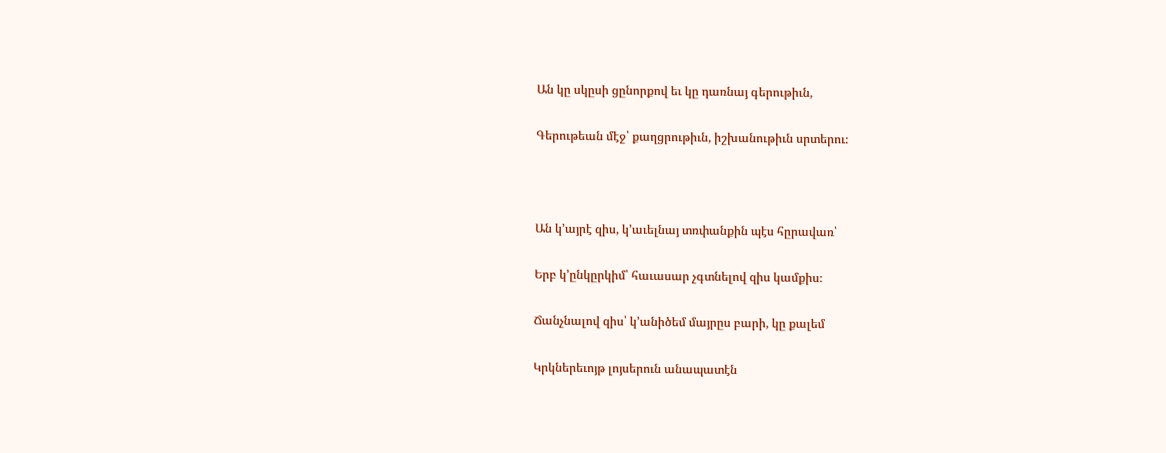Ան կը սկըսի ցընորքով եւ կը դառնայ գերութիւն,

Գերութեան մէջ՝ քաղցրութիւն, իշխանութիւն սրտերու։



Ան կ’այրէ զիս, կ’աւելնայ տռփանքին պէս հըրավառ՝

Երբ կ’ընկըրկիմ՝ հաւասար չգտնելով զիս կամքիս։

Ճանչնալով զիս՝ կ’անիծեմ մայրըս բարի, կը քալեմ

Կրկներեւոյթ լոյսերուն անապատէն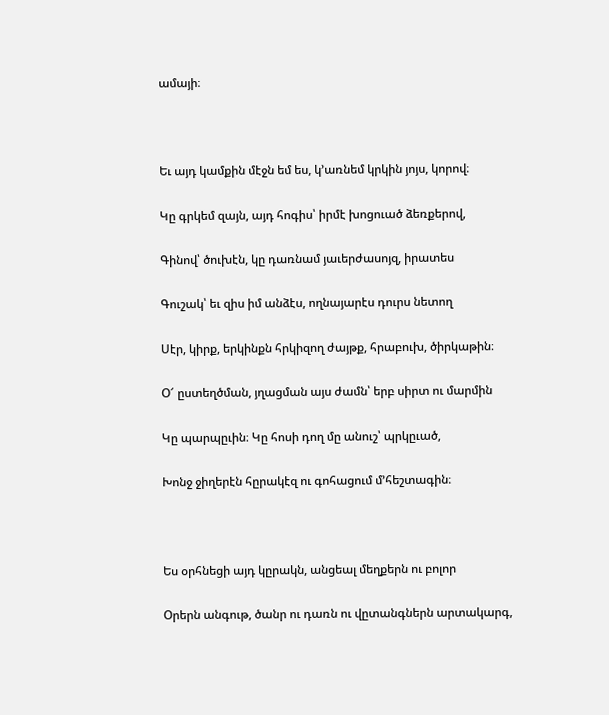ամայի։



Եւ այդ կամքին մէջն եմ ես, կ’առնեմ կրկին յոյս, կորով։

Կը գրկեմ զայն, այդ հոգիս՝ իրմէ խոցուած ձեռքերով,

Գինով՝ ծուխէն, կը դառնամ յաւերժասոյզ, իրատես

Գուշակ՝ եւ զիս իմ անձէս, ողնայարէս դուրս նետող

Սէր, կիրք, երկինքն հրկիզող ժայթք, հրաբուխ, ծիրկաթին։

Օ՜ ըստեղծման, յղացման այս ժամն՝ երբ սիրտ ու մարմին

Կը պարպըւին։ Կը հոսի դող մը անուշ՝ պրկըւած,

Խոնջ ջիղերէն հըրակէզ ու գոհացում մ’հեշտագին։



Ես օրհնեցի այդ կըրակն, անցեալ մեղքերն ու բոլոր

Օրերն անգութ, ծանր ու դառն ու վըտանգներն արտակարգ,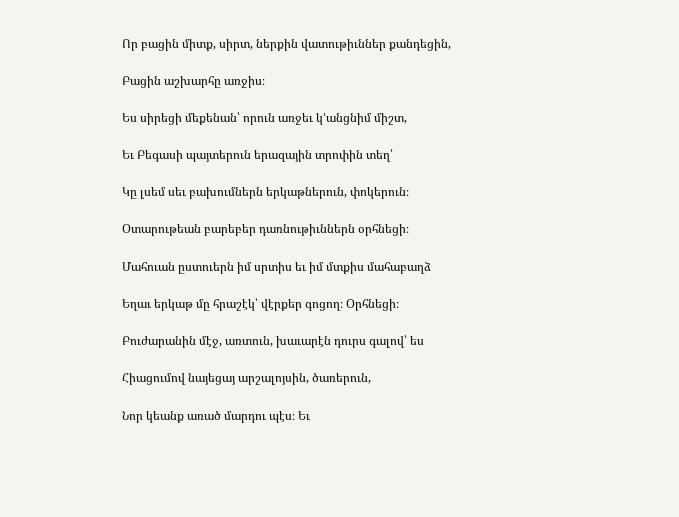Որ բացին միտք, սիրտ, ներքին վատութիւններ քանդեցին,

Բացին աշխարհը առջիս։

Ես սիրեցի մեքենան՝ որուն առջեւ կ’անցնիմ միշտ,

Եւ Բեգասի պայտերուն երազային տրոփին տեղ՝

Կը լսեմ սեւ բախումներն երկաթներուն, փոկերուն։

Օտարութեան բարեբեր դառնութիւններն օրհնեցի։

Մահուան ըստուերն իմ սրտիս եւ իմ մտքիս մահաբաղձ

Եղաւ երկաթ մը հրաշէկ՝ վէրքեր գոցող։ Օրհնեցի։

Բուժարանին մէջ, առտուն, խաւարէն դուրս գալով՝ ես

Հիացումով նայեցայ արշալոյսին, ծառերուն,

Նոր կեանք առած մարդու պէս։ Եւ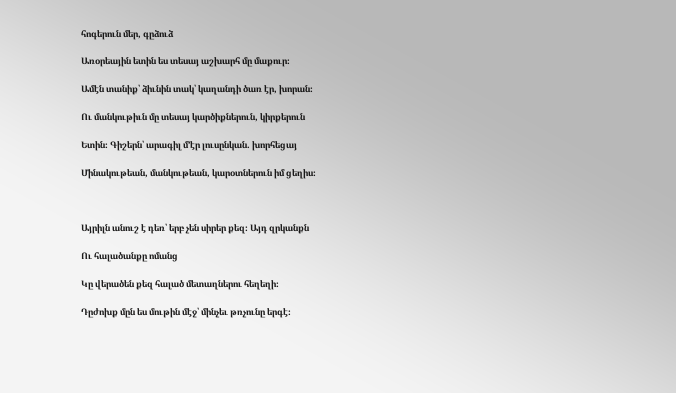հոգերուն մեր, գըձուձ

Առօրեային ետին ես տեսայ աշխարհ մը մաքուր։

Ամէն տանիք՝ ձիւնին տակ՝ կաղանդի ծառ էր, խորան։

Ու մանկութիւն մը տեսայ կարծիքներուն, կիրքերուն

Ետին։ Գիշերն՝ արագիլ մ’էր լուսընկան. խորհեցայ

Մինակութեան, մանկութեան, կարօտներուն իմ ցեղիս։



Այրիլն անուշ է դեռ՝ երբ չեն սիրեր քեզ։ Այդ զրկանքն

Ու հալածանքը ոմանց

Կը վերածեն քեզ հալած մետաղներու հեղեղի։

Դըժոխք մըն ես մութին մէջ՝ մինչեւ թռչունը երգէ։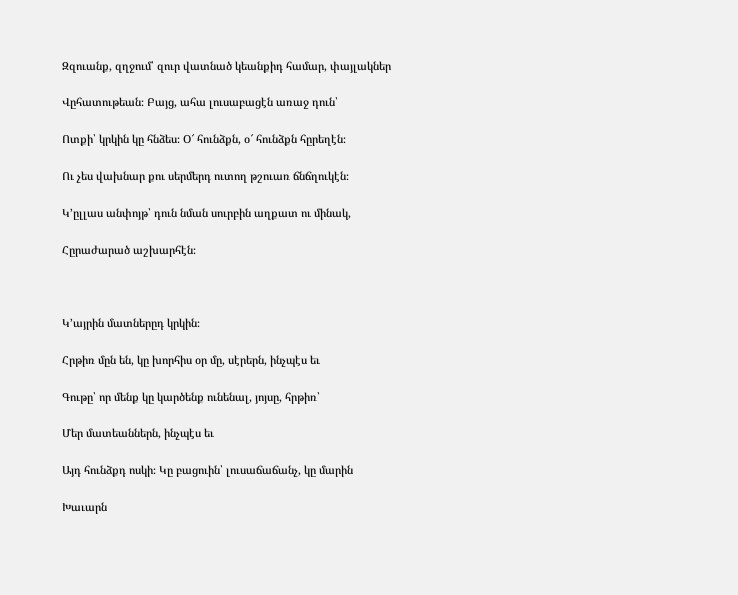Զզուանք, զղջում՝ զուր վատնած կեանքիդ համար, փայլակներ

Վըհատութեան։ Բայց, ահա լուսաբացէն առաջ դուն՝

Ոտքի՝ կրկին կը հնձես։ Օ՜ հունձքն, օ՜ հունձքն հըրեղէն։

Ու չես վախնար քու սերմերդ ուտող թշուառ ճնճղուկէն։

Կ’ըլլաս անփոյթ՝ դուն նման սուրբին աղքատ ու մինակ,

Հըրաժարած աշխարհէն։



Կ’այրին մատներըդ կրկին։

Հրթիռ մըն են, կը խորհիս օր մը, սէրերն, ինչպէս եւ

Գութը՝ որ մենք կը կարծենք ունենալ, յոյսը, հրթիռ՝

Մեր մատեաններն, ինչպէս եւ

Այդ հունձքդ ոսկի։ Կը բացուին՝ լուսաճաճանչ, կը մարին

Խաւարն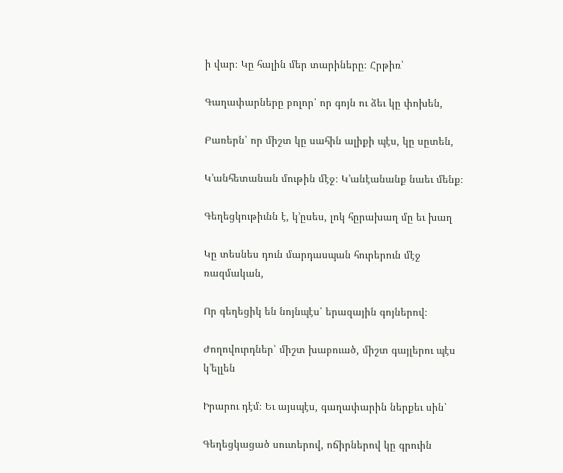ի վար։ Կը հալին մեր տարիները։ Հրթիռ՝

Գաղափարները բոլոր՝ որ գոյն ու ձեւ կը փոխեն,

Բառերն՝ որ միշտ կը սահին ալիքի պէս, կը սըտեն,

Կ’անհետանան մութին մէջ։ Կ’անէանանք նաեւ մենք։

Գեղեցկութիւնն է, կ’ըսես, լոկ հըրախաղ մը եւ խաղ

Կը տեսնես դուն մարդասպան հուրերուն մէջ ռազմական,

Որ գեղեցիկ են նոյնպէս՝ երազային գոյներով։

Ժողովուրդներ՝ միշտ խաբուած, միշտ գայլերու պէս կ’ելլեն

Իրարու դէմ։ Եւ այսպէս, գաղափարին ներքեւ սին՝

Գեղեցկացած սուտերով, ոճիրներով կը գրուին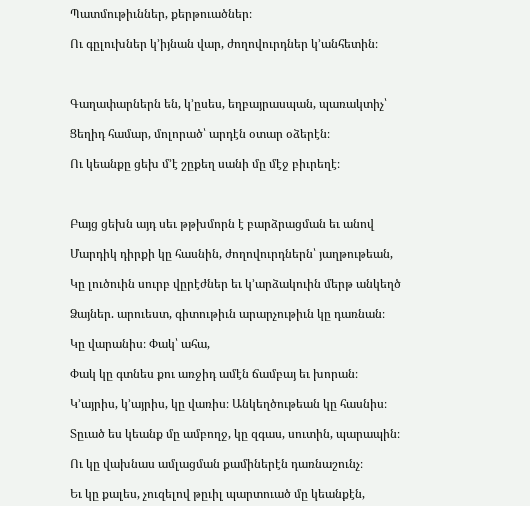Պատմութիւններ, քերթուածներ։

Ու գըլուխներ կ’իյնան վար, ժողովուրդներ կ’անհետին։



Գաղափարներն են, կ’ըսես, եղբայրասպան, պառակտիչ՝

Ցեղիդ համար, մոլորած՝ արդէն օտար օձերէն։

Ու կեանքը ցեխ մ’է շըքեղ սանի մը մէջ բիւրեղէ։



Բայց ցեխն այդ սեւ թթխմորն է բարձրացման եւ անով

Մարդիկ դիրքի կը հասնին, ժողովուրդներն՝ յաղթութեան,

Կը լուծուին սուրբ վըրէժներ եւ կ’արձակուին մերթ անկեղծ

Ձայներ. արուեստ, գիտութիւն արարչութիւն կը դառնան։

Կը վարանիս։ Փակ՝ ահա,

Փակ կը գտնես քու առջիդ ամէն ճամբայ եւ խորան։

Կ’այրիս, կ’այրիս, կը վառիս։ Անկեղծութեան կը հասնիս։

Տըւած ես կեանք մը ամբողջ, կը զգաս, սուտին, պարապին։

Ու կը վախնաս ամլացման քամիներէն դառնաշունչ։

Եւ կը քալես, չուզելով թըւիլ պարտուած մը կեանքէն,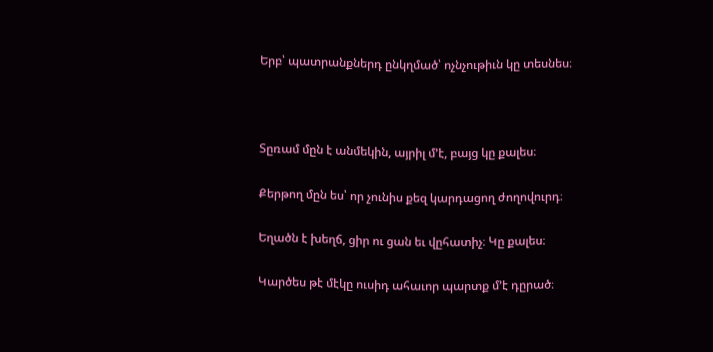Երբ՝ պատրանքներդ ընկղմած՝ ոչնչութիւն կը տեսնես։



Տըռամ մըն է անմեկին, այրիլ մ’է, բայց կը քալես։

Քերթող մըն ես՝ որ չունիս քեզ կարդացող ժողովուրդ։

Եղածն է խեղճ, ցիր ու ցան եւ վըհատիչ։ Կը քալես։

Կարծես թէ մէկը ուսիդ ահաւոր պարտք մ’է դըրած։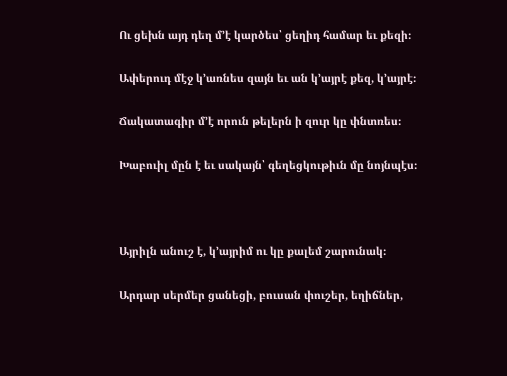Ու ցեխն այդ դեղ մ’է կարծես՝ ցեղիդ համար եւ քեզի։

Ափերուդ մէջ կ’առնես զայն եւ ան կ’այրէ քեզ, կ’այրէ։

Ճակատագիր մ’է որուն թելերն ի զուր կը փնտռես։

Խաբուիլ մըն է եւ սակայն՝ գեղեցկութիւն մը նոյնպէս։



Այրիլն անուշ է, կ’այրիմ ու կը քալեմ շարունակ։

Արդար սերմեր ցանեցի, բուսան փուշեր, եղիճներ,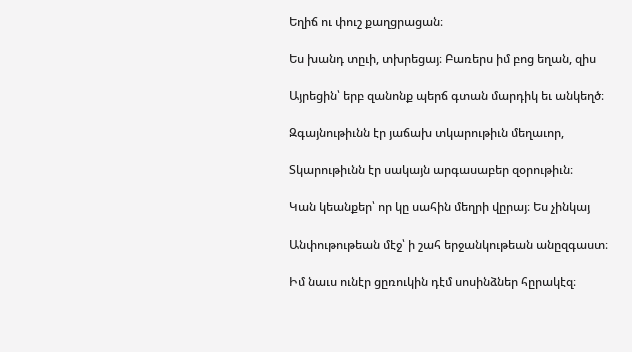Եղիճ ու փուշ քաղցրացան։

Ես խանդ տըւի, տխրեցայ։ Բառերս իմ բոց եղան, զիս

Այրեցին՝ երբ զանոնք պերճ գտան մարդիկ եւ անկեղծ։

Զգայնութիւնն էր յաճախ տկարութիւն մեղաւոր,

Տկարութիւնն էր սակայն արգասաբեր զօրութիւն։

Կան կեանքեր՝ որ կը սահին մեղրի վըրայ։ Ես չինկայ

Անփութութեան մէջ՝ ի շահ երջանկութեան անըզգաստ։

Իմ նաւս ունէր ցըռուկին դէմ սոսինձներ հըրակէզ։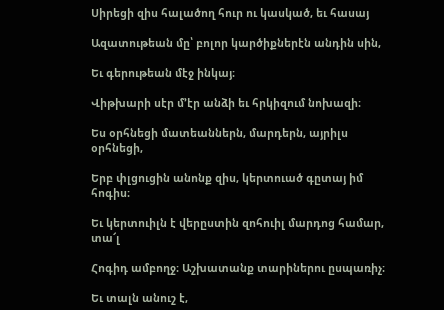Սիրեցի զիս հալածող հուր ու կասկած, եւ հասայ

Ազատութեան մը՝ բոլոր կարծիքներէն անդին սին,

Եւ գերութեան մէջ ինկայ։

Վիթխարի սէր մ’էր անձի եւ հրկիզում նոխազի։

Ես օրհնեցի մատեաններն, մարդերն, այրիլս օրհնեցի,

Երբ փլցուցին անոնք զիս, կերտուած գըտայ իմ հոգիս։

Եւ կերտուիլն է վերըստին զոհուիլ մարդոց համար, տա՜լ

Հոգիդ ամբողջ։ Աշխատանք տարիներու ըսպառիչ։

Եւ տալն անուշ է,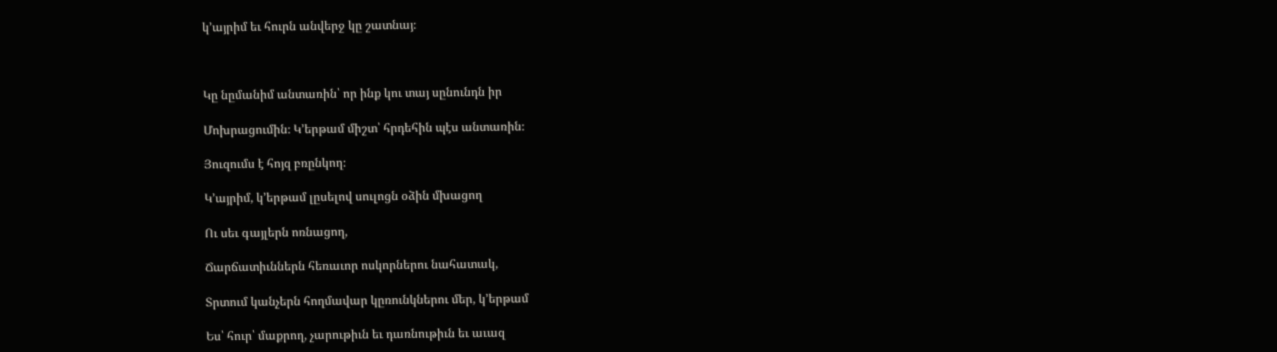կ’այրիմ եւ հուրն անվերջ կը շատնայ։



Կը նըմանիմ անտառին՝ որ ինք կու տայ սընունդն իր

Մոխրացումին։ Կ’երթամ միշտ՝ հրդեհին պէս անտառին։

Յուզումս է հոյզ բռընկող։

Կ’այրիմ, կ’երթամ լըսելով սուլոցն օձին մխացող

Ու սեւ գայլերն ոռնացող,

Ճարճատիւններն հեռաւոր ոսկորներու նահատակ,

Տրտում կանչերն հողմավար կըռունկներու մեր, կ’երթամ

Ես՝ հուր՝ մաքրող, չարութիւն եւ դառնութիւն եւ աւազ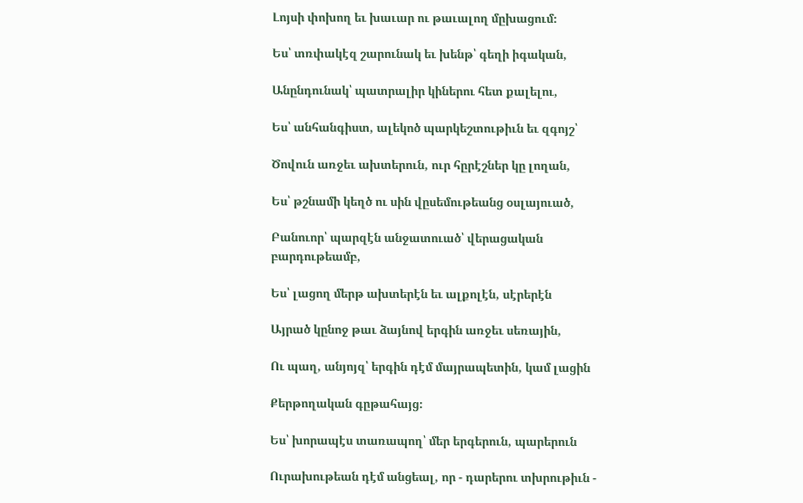Լոյսի փոխող եւ խաւար ու թաւալող մըխացում։

Ես՝ տռփակէզ շարունակ եւ խենթ՝ գեղի իգական,

Անընդունակ՝ պատրալիր կիներու հետ քալելու,

Ես՝ անհանգիստ, ալեկոծ պարկեշտութիւն եւ զգոյշ՝

Ծովուն առջեւ ախտերուն, ուր հըրէշներ կը լողան,

Ես՝ թշնամի կեղծ ու սին վըսեմութեանց օսլայուած,

Բանուոր՝ պարզէն անջատուած՝ վերացական բարդութեամբ,

Ես՝ լացող մերթ ախտերէն եւ ալքոլէն, սէրերէն

Այրած կընոջ թաւ ձայնով երգին առջեւ սեռային,

Ու պաղ, անյոյզ՝ երգին դէմ մայրապետին, կամ լացին

Քերթողական գըթահայց։

Ես՝ խորապէս տառապող՝ մեր երգերուն, պարերուն

Ուրախութեան դէմ անցեալ, որ - դարերու տխրութիւն -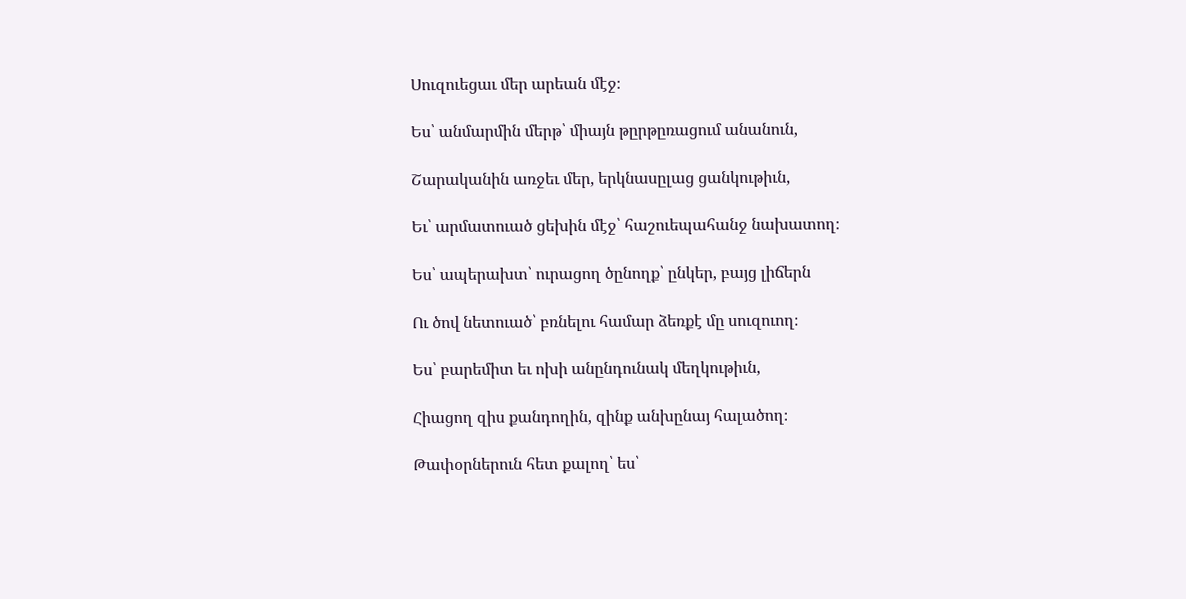Սուզուեցաւ մեր արեան մէջ։

Ես՝ անմարմին մերթ՝ միայն թըրթըռացում անանուն,

Շարականին առջեւ մեր, երկնասըլաց ցանկութիւն,

Եւ՝ արմատուած ցեխին մէջ՝ հաշուեպահանջ նախատող։

Ես՝ ապերախտ՝ ուրացող ծընողք՝ ընկեր, բայց լիճերն

Ու ծով նետուած՝ բռնելու համար ձեռքէ մը սուզուող։

Ես՝ բարեմիտ եւ ոխի անընդունակ մեղկութիւն,

Հիացող զիս քանդողին, զինք անխընայ հալածող։

Թափօրներուն հետ քալող՝ ես՝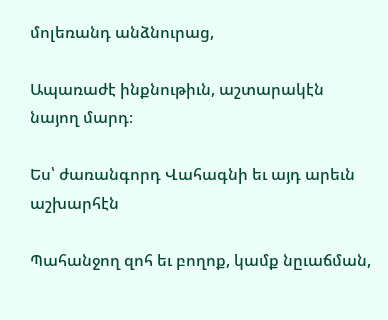մոլեռանդ անձնուրաց,

Ապառաժէ ինքնութիւն, աշտարակէն նայող մարդ։

Ես՝ ժառանգորդ Վահագնի եւ այդ արեւն աշխարհէն

Պահանջող զոհ եւ բողոք, կամք նըւաճման,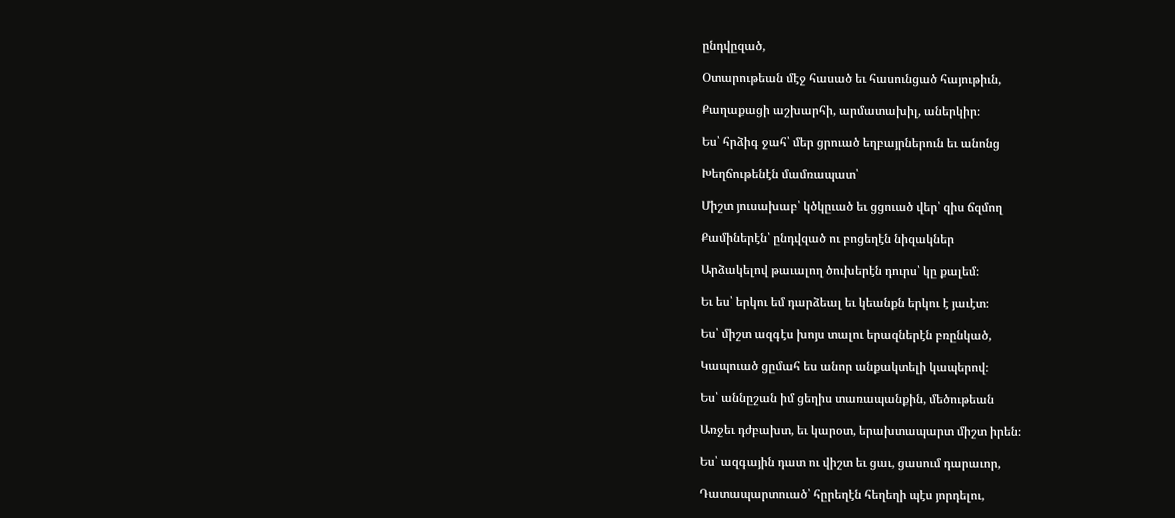ընդվըզած,

Օտարութեան մէջ հասած եւ հասունցած հայութիւն,

Քաղաքացի աշխարհի, արմատախիլ, աներկիր։

Ես՝ հրձիգ ջահ՝ մեր ցրուած եղբայրներուն եւ անոնց

Խեղճութենէն մամռապատ՝

Միշտ յուսախաբ՝ կծկըւած եւ ցցուած վեր՝ զիս ճզմող

Քամիներէն՝ ընդվզած ու բոցեղէն նիզակներ

Արձակելով թաւալող ծուխերէն դուրս՝ կը քալեմ։

Եւ ես՝ երկու եմ դարձեալ եւ կեանքն երկու է յաւէտ։

Ես՝ միշտ ազգէս խոյս տալու երազներէն բռընկած,

Կապուած ցըմահ ես անոր անքակտելի կապերով։

Ես՝ աննըշան իմ ցեղիս տառապանքին, մեծութեան

Առջեւ դժբախտ, եւ կարօտ, երախտապարտ միշտ իրեն։

Ես՝ ազգային դատ ու վիշտ եւ ցաւ, ցասում դարաւոր,

Դատապարտուած՝ հըրեղէն հեղեղի պէս յորդելու,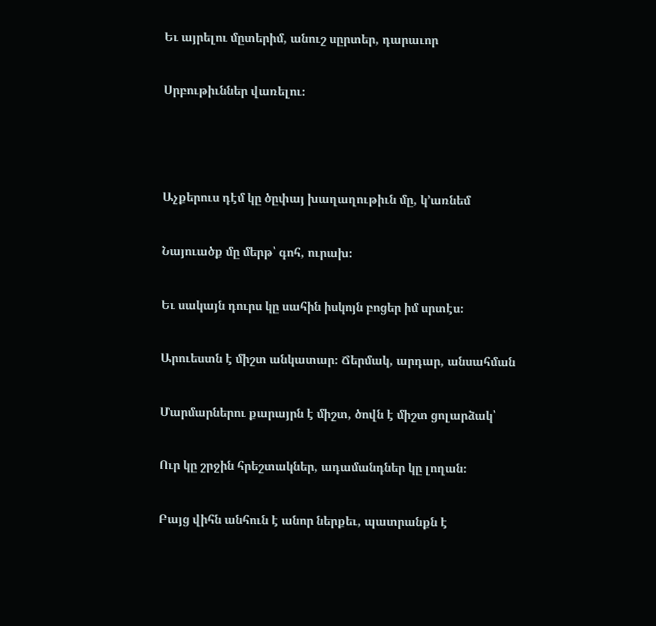Եւ այրելու մըտերիմ, անուշ սըրտեր, դարաւոր

Սրբութիւններ վառելու։



Աչքերուս դէմ կը ծըփայ խաղաղութիւն մը, կ’առնեմ

Նայուածք մը մերթ՝ գոհ, ուրախ։

Եւ սակայն դուրս կը սահին իսկոյն բոցեր իմ սրտէս։

Արուեստն է միշտ անկատար։ Ճերմակ, արդար, անսահման

Մարմարներու քարայրն է միշտ, ծովն է միշտ ցոլարձակ՝

Ուր կը շրջին հրեշտակներ, ադամանդներ կը լողան։

Բայց վիհն անհուն է անոր ներքեւ, պատրանքն է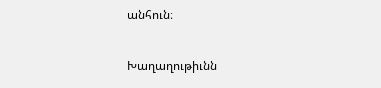անհուն։

Խաղաղութիւնն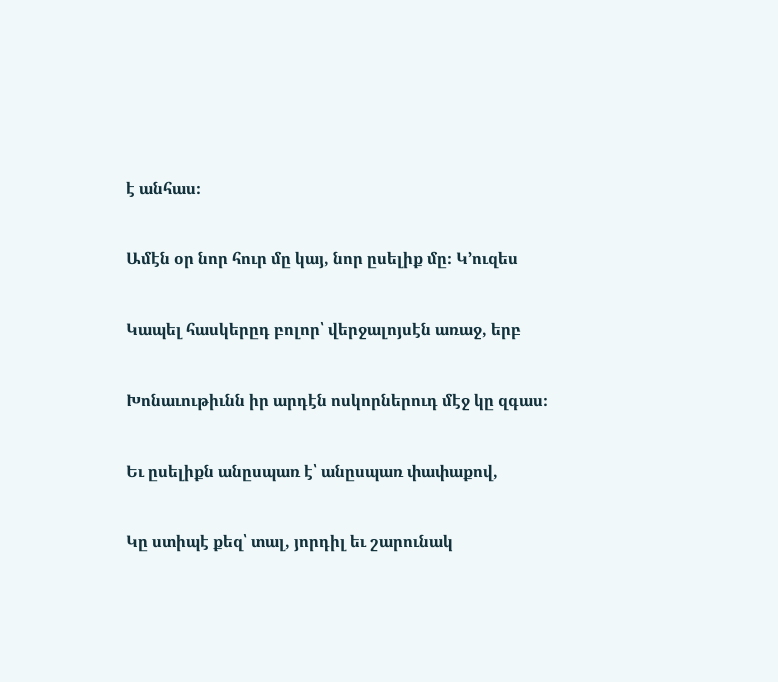է անհաս։

Ամէն օր նոր հուր մը կայ, նոր ըսելիք մը։ Կ’ուզես

Կապել հասկերըդ բոլոր՝ վերջալոյսէն առաջ, երբ

Խոնաւութիւնն իր արդէն ոսկորներուդ մէջ կը զգաս։

Եւ ըսելիքն անըսպառ է՝ անըսպառ փափաքով,

Կը ստիպէ քեզ՝ տալ, յորդիլ եւ շարունակ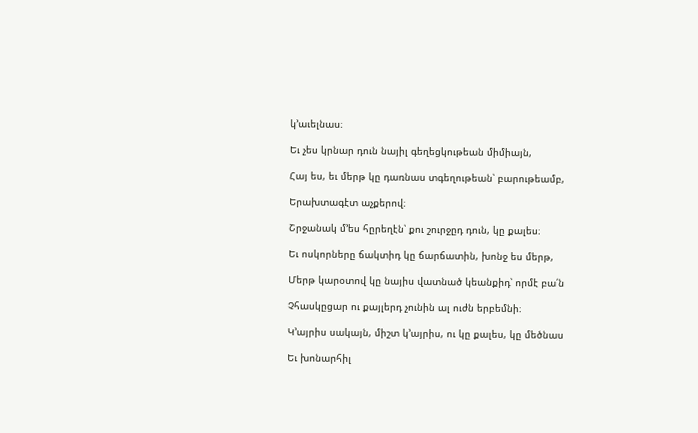կ’աւելնաս։

Եւ չես կրնար դուն նայիլ գեղեցկութեան միմիայն,

Հայ ես, եւ մերթ կը դառնաս տգեղութեան՝ բարութեամբ,

Երախտագէտ աչքերով։

Շրջանակ մ’ես հըրեղէն՝ քու շուրջըդ դուն, կը քալես։

Եւ ոսկորները ճակտիդ կը ճարճատին, խոնջ ես մերթ,

Մերթ կարօտով կը նայիս վատնած կեանքիդ՝ որմէ բա՛ն

Չհասկըցար ու քայլերդ չունին ալ ուժն երբեմնի։

Կ’այրիս սակայն, միշտ կ’այրիս, ու կը քալես, կը մեծնաս

Եւ խոնարհիլ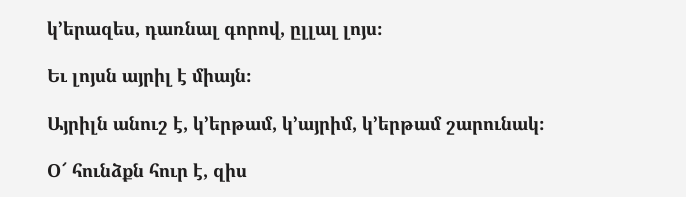կ’երազես, դառնալ գորով, ըլլալ լոյս։

Եւ լոյսն այրիլ է միայն։

Այրիլն անուշ է, կ’երթամ, կ’այրիմ, կ’երթամ շարունակ։

Օ՜ հունձքն հուր է, զիս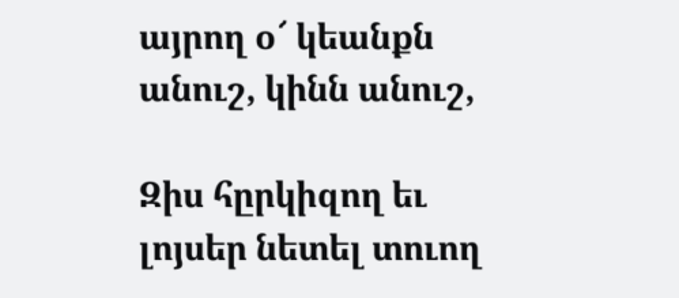այրող օ՜ կեանքն անուշ, կինն անուշ,

Զիս հըրկիզող եւ լոյսեր նետել տուող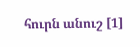հուրն անուշ [1]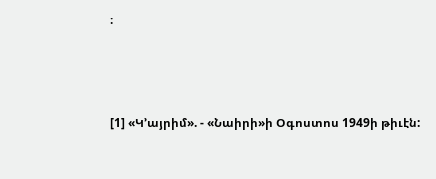։



[1] «Կ՚այրիմ». - «Նաիրի»ի Օգոստոս 1949ի թիւէն: